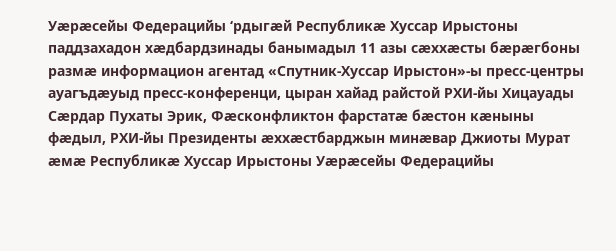Уæрæсейы Федерацийы ‘рдыгæй Республикæ Хуссар Ирыстоны паддзахадон хæдбардзинады банымадыл 11 азы сæххæсты бæрæгбоны размæ информацион агентад «Спутник-Хуссар Ирыстон»-ы пресс-центры ауагъдæуыд пресс-конференци, цыран хайад райстой РХИ-йы Хицауады Сæрдар Пухаты Эрик, Фæсконфликтон фарстатæ бæстон кæныны фæдыл, РХИ-йы Президенты æххæстбарджын минæвар Джиоты Мурат æмæ Республикæ Хуссар Ирыстоны Уæрæсейы Федерацийы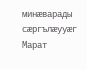минæварады сæргълæууæг Марат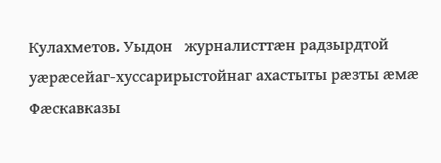Кулахметов. Уыдон   журналисттæн радзырдтой уæрæсейаг-хуссарирыстойнаг ахастыты рæзты æмæ Фæскавказы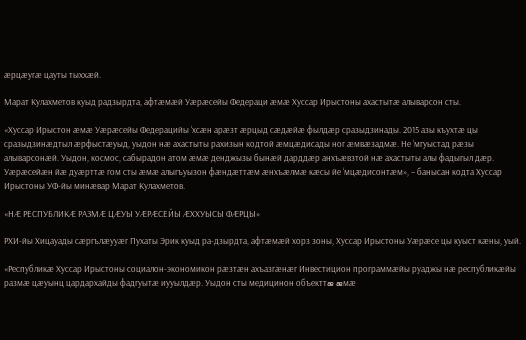æрцæугæ цауты тыххæй.

Марат Кулахметов куыд радзырдта, афтæмæй Уæрæсейы Федераци æмæ Хуссар Ирыстоны ахастытæ алыварсон сты.

«Хуссар Ирыстон æмæ Уæрæсейы Федерацийы ‘хсæн арæзт æрцыд сæдæйæ фылдæр сразыдзинады. 2015 азы къухтæ цы сразыдзинæдтыл æрфыстæуыд, уыдон нæ ахастыты рахизын кодтой æмцæдисады ног æмвæзадмæ. Не ‘мгуыстад рæзы алыварсонæй. Уыдон, космос, сабырадон атом æмæ денджызы бынæй дарддæр анхъæвзтой нæ ахастыты алы фадыгыл дæр. Уæрæсейæн йæ дуæрттæ гом сты æмæ алыгъуызон фæндæттæм æнхъæлмæ кæсы йе ‘мцæдисонтæм», – банысан кодта Хуссар Ирыстоны УФ-йы минæвар Марат Кулахметов.

«НÆ РЕСПУБЛИКÆ РАЗМÆ ЦÆУЫ УÆРÆСЕЙЫ ÆХХУЫСЫ ФÆРЦЫ»

РХИ-йы Хицауады сæргълæууæг Пухаты Эрик куыд ра-дзырдта, афтæмæй хорз зоны, Хуссар Ирыстоны Уæрæсе цы куыст кæны, уый.

«Республикæ Хуссар Ирыстоны социалон-экономикон рæзтæн ахъазгæнæг Инвестицион программæйы руаджы нæ республикæйы размæ цæуынц цардархайды фадгуытæ иууылдæр. Уыдон сты медицинон объекттæ æмæ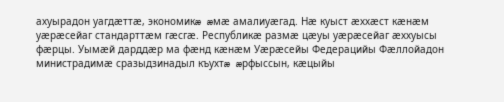ахуырадон уагдæттæ, экономикæ æмæ амалиуæгад. Нæ куыст æххæст кæнæм уæрæсейаг стандарттæм гæсгæ. Республикæ размæ цæуы уæрæсейаг æххуысы фæрцы. Уымæй дарддæр ма фæнд кæнæм Уæрæсейы Федерацийы Фæллойадон министрадимæ сразыдзинадыл къухтæ æрфыссын, кæцыйы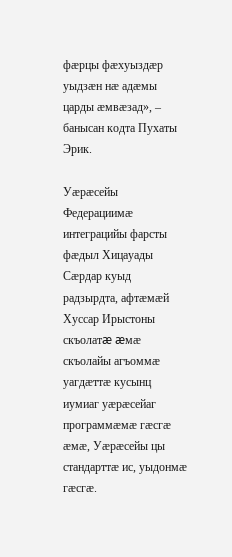фæрцы фæхуыздæр уыдзæн нæ адæмы царды æмвæзад», – банысан кодта Пухаты Эрик.

Уæрæсейы Федерациимæ интеграцийы фарсты фæдыл Хицауады Сæрдар куыд радзырдта, афтæмæй Хуссар Ирыстоны скъолатæ æмæ скъолайы агъоммæ уагдæттæ кусынц иумиаг уæрæсейаг программæмæ гæсгæ æмæ, Уæрæсейы цы стандарттæ ис, уыдонмæ гæсгæ.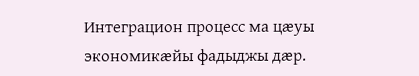Интеграцион процесс ма цæуы экономикæйы фадыджы дæр.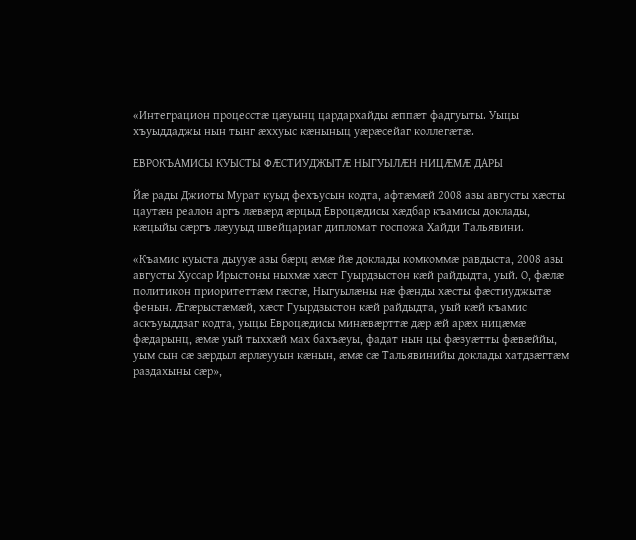«Интеграцион процесстæ цæуынц цардархайды æппæт фадгуыты. Уыцы хъуыддаджы нын тынг æххуыс кæныныц уæрæсейаг коллегæтæ.

ЕВРОКЪАМИСЫ КУЫСТЫ ФÆСТИУДЖЫТÆ НЫГУЫЛÆН НИЦÆМÆ ДАРЫ

Йæ рады Джиоты Мурат куыд фехъусын кодта, афтæмæй 2008 азы августы хæсты цаутæн реалон аргъ лæвæрд æрцыд Евроцæдисы хæдбар къамисы доклады, кæцыйы сæргъ лæууыд швейцариаг дипломат госпожа Хайди Тальявини.

«Къамис куыста дыууæ азы бæрц æмæ йæ доклады комкоммæ равдыста, 2008 азы августы Хуссар Ирыстоны ныхмæ хæст Гуырдзыстон кæй райдыдта, уый. О, фæлæ политикон приоритеттæм гæсгæ, Ныгуылæны нæ фæнды хæсты фæстиуджытæ фенын. Æгæрыстæмæй, хæст Гуырдзыстон кæй райдыдта, уый кæй къамис аскъуыддзаг кодта, уыцы Евроцæдисы минæвæрттæ дæр æй арæх ницæмæ фæдарынц, æмæ уый тыххæй мах бахъæуы, фадат нын цы фæзуæтты фæвæййы, уым сын сæ зæрдыл æрлæууын кæнын, æмæ сæ Тальявинийы доклады хатдзæгтæм раздахыны сæр»,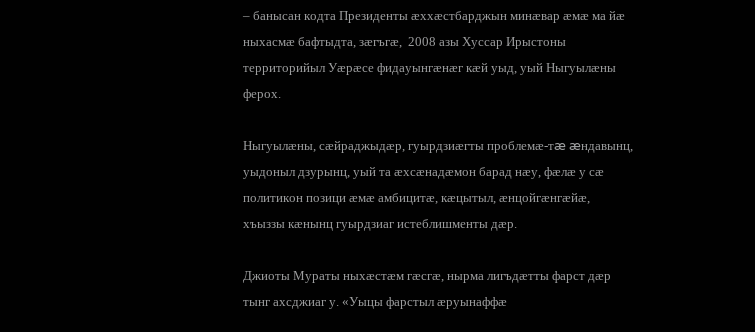– банысан кодта Президенты æххæстбарджын минæвар æмæ ма йæ ныхасмæ бафтыдта, зæгъгæ,  2008 азы Хуссар Ирыстоны территорийыл Уæрæсе фидауынгæнæг кæй уыд, уый Ныгуылæны ферох.

Ныгуылæны, сæйраджыдæр, гуырдзиæгты проблемæ-тæ æндавынц, уыдоныл дзурынц, уый та æхсæнадæмон барад нæу, фæлæ у сæ политикон позици æмæ амбицитæ, кæцытыл, æнцойгæнгæйæ, хъыззы кæнынц гуырдзиаг истеблишменты дæр.

Джиоты Мураты ныхæстæм гæсгæ, нырма лигъдæтты фарст дæр тынг ахсджиаг у. «Уыцы фарстыл æруынаффæ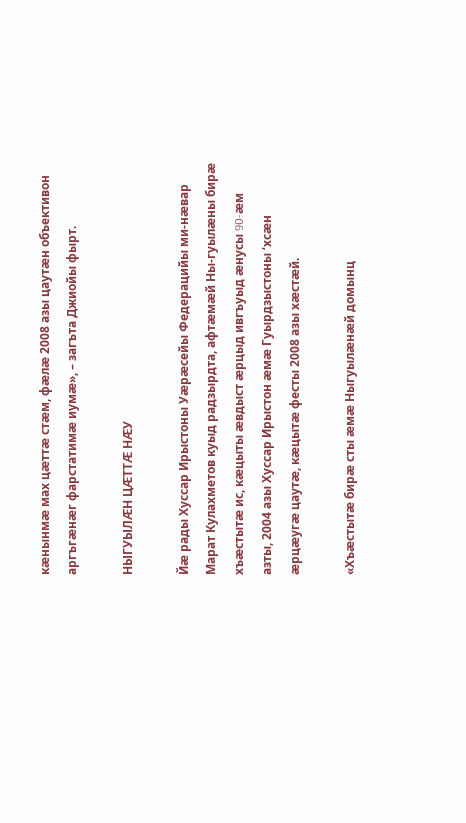кæнынмæ мах цæттæ стæм, фæлæ 2008 азы цаутæн объективон аргъгæнæг фарстатимæ иумæ», – загъта Джиойы фырт.

НЫГУЫЛÆН ЦÆТТÆ НÆУ

Йæ рады Хуссар Ирыстоны Уæрæсейы Федерацийы ми-нæвар Марат Кулахметов куыд радзырдта, афтæмæй Ны-гуылæны бирæ хъæстытæ ис, кæцыты æвдыст æрцыд ивгъуыд æнусы 90-æм азты, 2004 азы Хуссар Ирыстон æмæ Гуырдзыстоны ‘хсæн æрцæугæ цаутæ, кæцытæ фесты 2008 азы хæстæй.

«Хъæстытæ бирæ сты æмæ Ныгуылæнæй домынц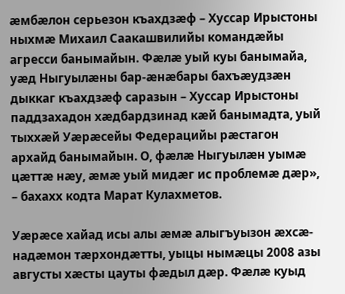æмбæлон серьезон къахдзæф – Хуссар Ирыстоны ныхмæ Михаил Саакашвилийы командæйы агресси банымайын. Фæлæ уый куы банымайа, уæд Ныгуылæны бар-æнæбары бахъæудзæн дыккаг къахдзæф саразын – Хуссар Ирыстоны паддзахадон хæдбардзинад кæй банымадта, уый тыххæй Уæрæсейы Федерацийы рæстагон архайд банымайын. О, фæлæ Ныгуылæн уымæ цæттæ нæу, æмæ уый мидæг ис проблемæ дæр», – бахахх кодта Марат Кулахметов.

Уæрæсе хайад исы алы æмæ алыгъуызон æхсæ-надæмон тæрхондæтты, уыцы нымæцы 2008 азы августы хæсты цауты фæдыл дæр. Фæлæ куыд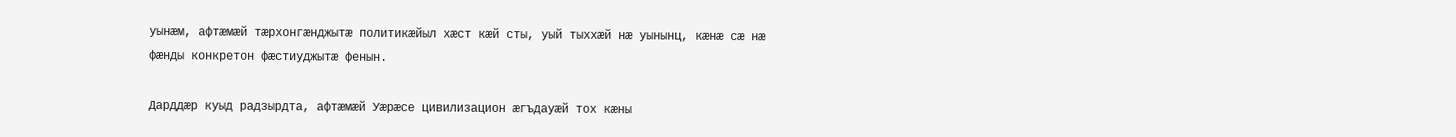уынæм, афтæмæй тæрхонгæнджытæ политикæйыл хæст кæй сты, уый тыххæй нæ уынынц, кæнæ сæ нæ фæнды конкретон фæстиуджытæ фенын.

Дарддæр куыд радзырдта, афтæмæй Уæрæсе цивилизацион æгъдауæй тох кæны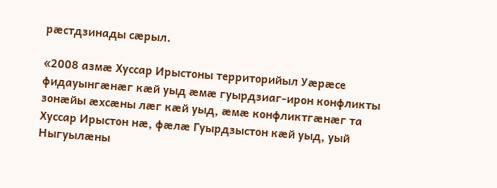рæстдзинады сæрыл.

«2008 азмæ Хуссар Ирыстоны территорийыл Уæрæсе фидауынгæнæг кæй уыд æмæ гуырдзиаг-ирон конфликты зонæйы æхсæны лæг кæй уыд, æмæ конфликтгæнæг та Хуссар Ирыстон нæ, фæлæ Гуырдзыстон кæй уыд, уый Ныгуылæны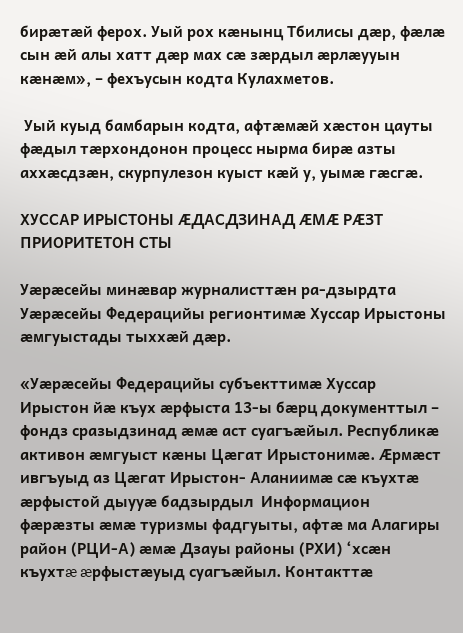бирæтæй ферох. Уый рох кæнынц Тбилисы дæр, фæлæ сын æй алы хатт дæр мах сæ зæрдыл æрлæууын кæнæм», – фехъусын кодта Кулахметов.

 Уый куыд бамбарын кодта, афтæмæй хæстон цауты фæдыл тæрхондонон процесс нырма бирæ азты аххæсдзæн, скурпулезон куыст кæй у, уымæ гæсгæ.

ХУССАР ИРЫСТОНЫ ÆДАСДЗИНАД ÆМÆ РÆЗТ ПРИОРИТЕТОН СТЫ

Уæрæсейы минæвар журналисттæн ра-дзырдта Уæрæсейы Федерацийы регионтимæ Хуссар Ирыстоны æмгуыстады тыххæй дæр.

«Уæрæсейы Федерацийы субъекттимæ Хуссар Ирыстон йæ къух æрфыста 13-ы бæрц документтыл – фондз сразыдзинад æмæ аст суагъæйыл. Республикæ активон æмгуыст кæны Цæгат Ирыстонимæ. Æрмæст ивгъуыд аз Цæгат Ирыстон- Аланиимæ сæ къухтæ æрфыстой дыууæ бадзырдыл  Информацион фæрæзты æмæ туризмы фадгуыты, афтæ ма Алагиры район (РЦИ-А) æмæ Дзауы районы (РХИ) ‘хсæн къухтæ æрфыстæуыд суагъæйыл. Контакттæ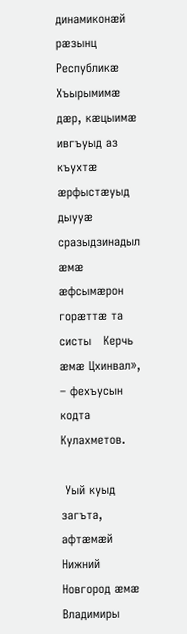динамиконæй рæзынц Республикæ Хъырымимæ дæр, кæцыимæ ивгъуыд аз къухтæ æрфыстæуыд дыууæ сразыдзинадыл æмæ æфсымæрон горæттæ та систы   Керчь æмæ Цхинвал», – фехъусын кодта Кулахметов.

 Уый куыд загъта, афтæмæй Нижний Новгород æмæ Владимиры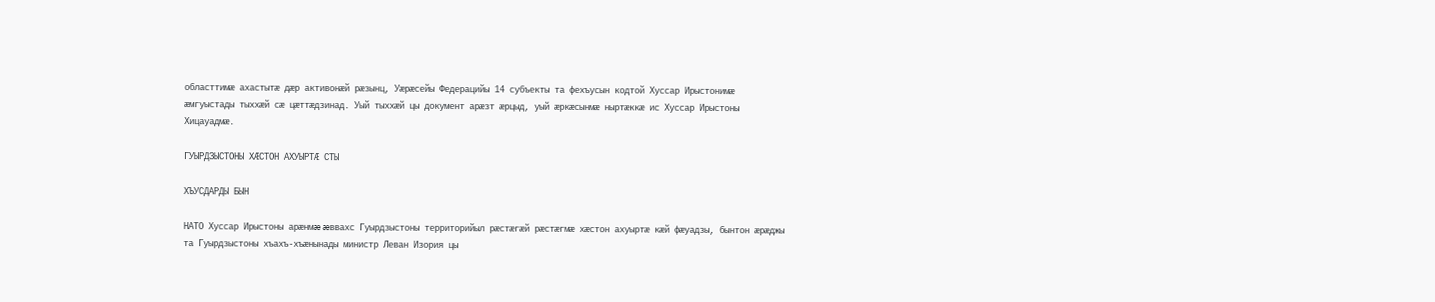областтимæ ахастытæ дæр активонæй рæзынц, Уæрæсейы Федерацийы 14 субъекты та фехъусын кодтой Хуссар Ирыстонимæ æмгуыстады тыххæй сæ цæттæдзинад. Уый тыххæй цы документ арæзт æрцыд, уый æркæсынмæ ныртæккæ ис Хуссар Ирыстоны Хицауадмæ.

ГУЫРДЗЫСТОНЫ ХÆСТОН АХУЫРТÆ СТЫ

ХЪУСДАРДЫ БЫН

НАТО Хуссар Ирыстоны арæнмæ æввахс Гуырдзыстоны территорийыл рæстæгæй рæстæгмæ хæстон ахуыртæ кæй фæуадзы, бынтон æрæджы та Гуырдзыстоны хъахъ-хъæнынады министр Леван Изория цы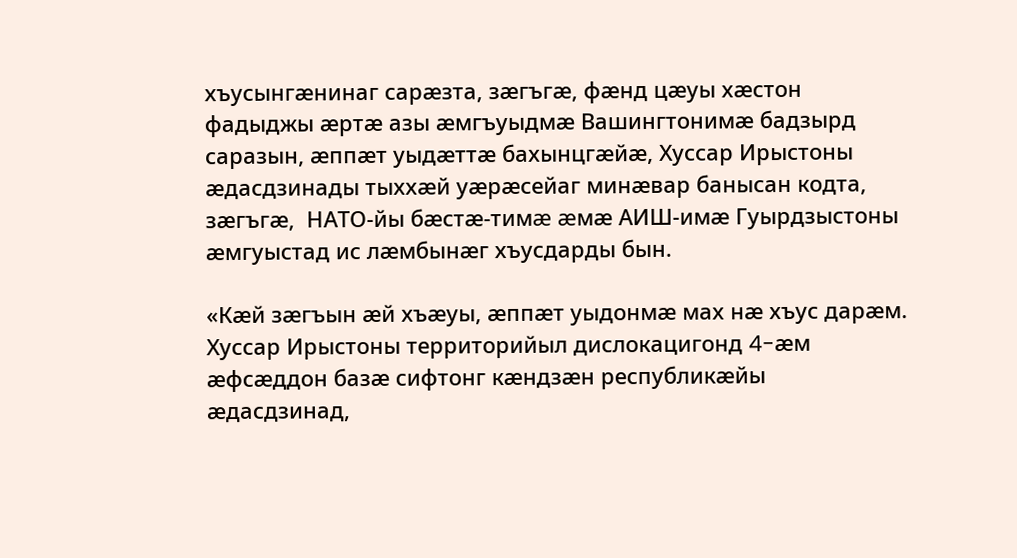хъусынгæнинаг сарæзта, зæгъгæ, фæнд цæуы хæстон фадыджы æртæ азы æмгъуыдмæ Вашингтонимæ бадзырд саразын, æппæт уыдæттæ бахынцгæйæ, Хуссар Ирыстоны æдасдзинады тыххæй уæрæсейаг минæвар банысан кодта, зæгъгæ,  НАТО-йы бæстæ-тимæ æмæ АИШ-имæ Гуырдзыстоны æмгуыстад ис лæмбынæг хъусдарды бын.

«Кæй зæгъын æй хъæуы, æппæт уыдонмæ мах нæ хъус дарæм. Хуссар Ирыстоны территорийыл дислокацигонд 4-æм æфсæддон базæ сифтонг кæндзæн республикæйы æдасдзинад,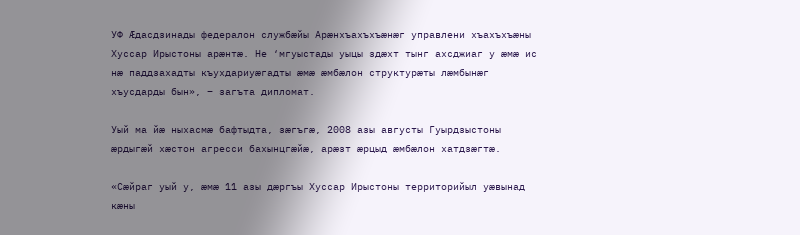УФ Æдасдзинады федералон службæйы Арæнхъахъхъæнæг управлени хъахъхъæны Хуссар Ирыстоны арæнтæ. Не ‘мгуыстады уыцы здæхт тынг ахсджиаг у æмæ ис нæ паддзахадты къухдариуæгадты æмæ æмбæлон структурæты лæмбынæг хъусдарды бын», – загъта дипломат.

Уый ма йæ ныхасмæ бафтыдта, зæгъгæ, 2008 азы августы Гуырдзыстоны æрдыгæй хæстон агресси бахынцгæйæ, арæзт æрцыд æмбæлон хатдзæгтæ.

«Сæйраг уый у, æмæ 11 азы дæргъы Хуссар Ирыстоны территорийыл уæвынад кæны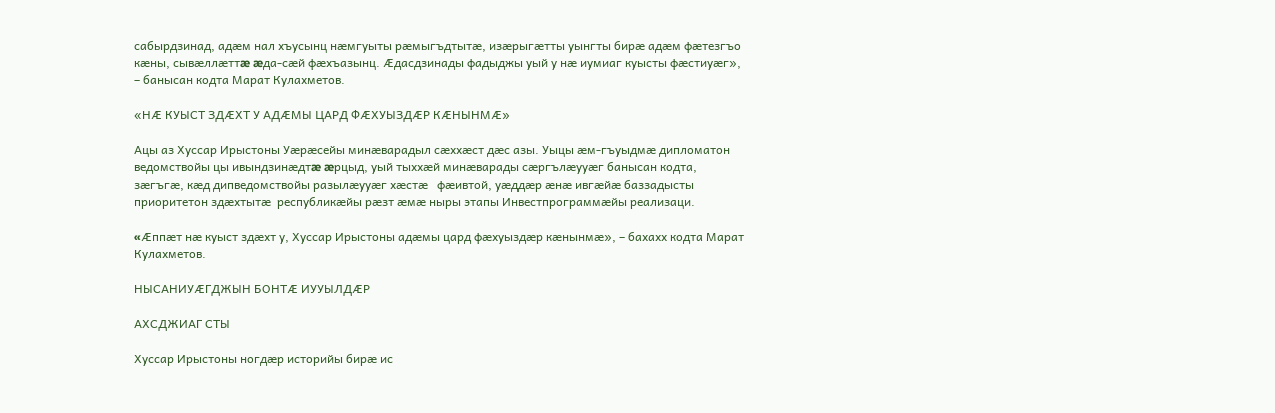сабырдзинад, адæм нал хъусынц нæмгуыты рæмыгъдтытæ, изæрыгæтты уынгты бирæ адæм фæтезгъо кæны, сывæллæттæ æда-сæй фæхъазынц. Æдасдзинады фадыджы уый у нæ иумиаг куысты фæстиуæг», – банысан кодта Марат Кулахметов.

«НÆ КУЫСТ ЗДÆХТ У АДÆМЫ ЦАРД ФÆХУЫЗДÆР КÆНЫНМÆ»

Ацы аз Хуссар Ирыстоны Уæрæсейы минæварадыл сæххæст дæс азы. Уыцы æм-гъуыдмæ дипломатон ведомствойы цы ивындзинæдтæ æрцыд, уый тыххæй минæварады сæргълæууæг банысан кодта, зæгъгæ, кæд дипведомствойы разылæууæг хæстæ   фæивтой, уæддæр æнæ ивгæйæ баззадысты приоритетон здæхтытæ  республикæйы рæзт æмæ ныры этапы Инвестпрограммæйы реализаци.

«Æппæт нæ куыст здæхт у, Хуссар Ирыстоны адæмы цард фæхуыздæр кæнынмæ», – бахахх кодта Марат Кулахметов.

НЫСАНИУÆГДЖЫН БОНТÆ ИУУЫЛДÆР

АХСДЖИАГ СТЫ

Хуссар Ирыстоны ногдæр историйы бирæ ис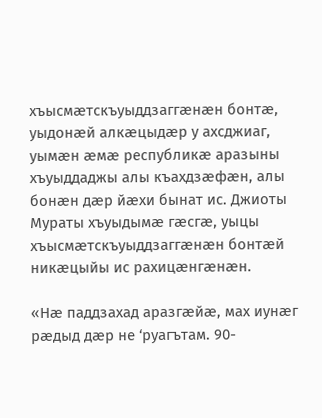хъысмæтскъуыддзаггæнæн бонтæ, уыдонæй алкæцыдæр у ахсджиаг, уымæн æмæ республикæ аразыны хъуыддаджы алы къахдзæфæн, алы бонæн дæр йæхи бынат ис. Джиоты Мураты хъуыдымæ гæсгæ, уыцы хъысмæтскъуыддзаггæнæн бонтæй никæцыйы ис рахицæнгæнæн.

«Нæ паддзахад аразгæйæ, мах иунæг рæдыд дæр не ‘руагътам. 90-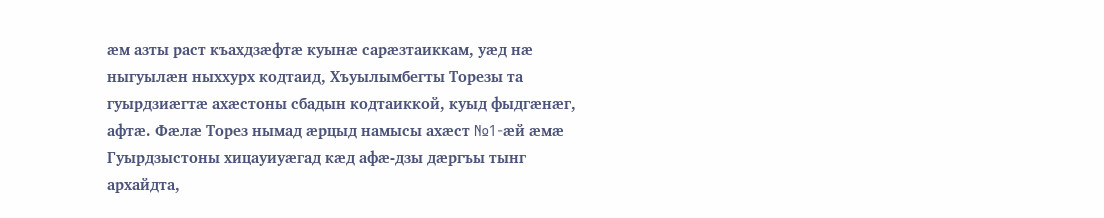æм азты раст къахдзæфтæ куынæ сарæзтаиккам, уæд нæ ныгуылæн ныххурх кодтаид, Хъуылымбегты Торезы та гуырдзиæгтæ ахæстоны сбадын кодтаиккой, куыд фыдгæнæг, афтæ. Фæлæ Торез нымад æрцыд намысы ахæст №1-æй æмæ Гуырдзыстоны хицауиуæгад кæд афæ-дзы дæргъы тынг архайдта,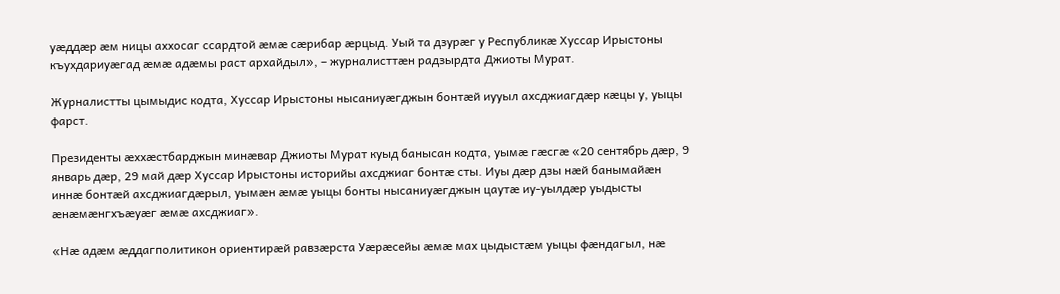уæддæр æм ницы аххосаг ссардтой æмæ сæрибар æрцыд. Уый та дзурæг у Республикæ Хуссар Ирыстоны къухдариуæгад æмæ адæмы раст архайдыл», – журналисттæн радзырдта Джиоты Мурат.

Журналистты цымыдис кодта, Хуссар Ирыстоны нысаниуæгджын бонтæй иууыл ахсджиагдæр кæцы у, уыцы фарст.

Президенты æххæстбарджын минæвар Джиоты Мурат куыд банысан кодта, уымæ гæсгæ «20 сентябрь дæр, 9 январь дæр, 29 май дæр Хуссар Ирыстоны историйы ахсджиаг бонтæ сты. Иуы дæр дзы нæй банымайæн иннæ бонтæй ахсджиагдæрыл, уымæн æмæ уыцы бонты нысаниуæгджын цаутæ иу-уылдæр уыдысты æнæмæнгхъæуæг æмæ ахсджиаг».

«Нæ адæм æддагполитикон ориентирæй равзæрста Уæрæсейы æмæ мах цыдыстæм уыцы фæндагыл, нæ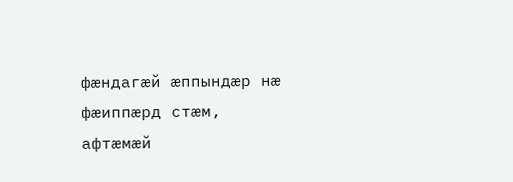фæндагæй æппындæр нæ фæиппæрд стæм, афтæмæй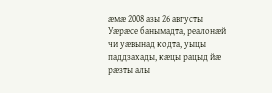æмæ 2008 азы 26 августы Уæрæсе банымадта, реалонæй чи уæвынад кодта, уыцы паддзахады, кæцы рацыд йæ рæзты алы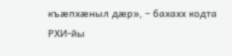къæпхæныл дæр», – бахахх кодта РХИ-йы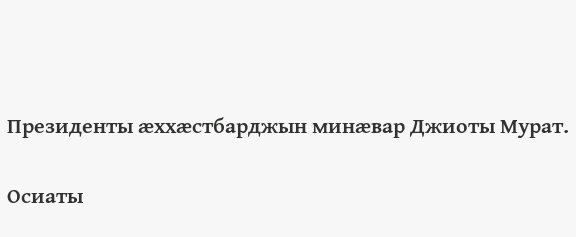Президенты æххæстбарджын минæвар Джиоты Мурат.

Осиаты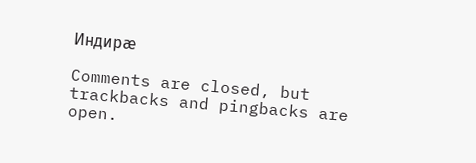Индирæ

Comments are closed, but trackbacks and pingbacks are open.